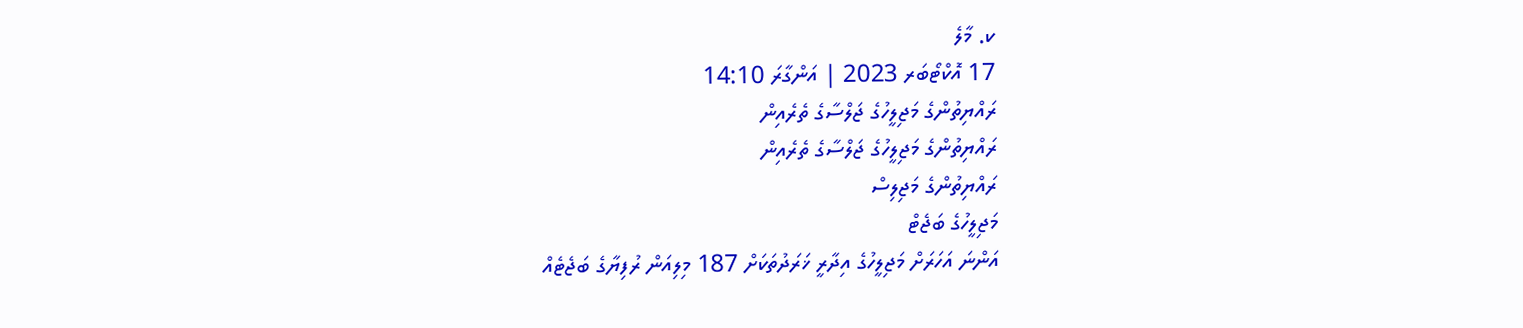ކ. މާލެ
17 އޮކްޓޯބަރ 2023 | އަންގާރަ 14:10
ރައްޔިތުންގެ މަޖިލީހުގެ ޖަލްސާގެ ތެރެއިން
ރައްޔިތުންގެ މަޖިލީހުގެ ޖަލްސާގެ ތެރެއިން
ރައްޔިތުންގެ މަޖިލިސް
މަޖިލީހުގެ ބަޖެޓް
އަންނަ އަހަރަށް މަޖިލީހުގެ އިދާރީ ޚަރަދުތަކަށް 187 މިލިއަން ރުފިޔާގެ ބަޖެޓެއް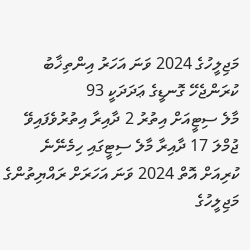މަޖިލީހުގެ 2024 ވަނަ އަހަރު އިންތިޚާބު ކުރަންޖެހޭ ގޮނޑީގެ ޢަދަދަކީ 93
މާލެ ސިޓީއަށް އިތުރު 2 ދާއިރާ އިތުރުވެފައިވޭ
ޖުމްލަ 17 ދާއިރާ މާލެ ސިޓީގައި ހިމެނޭނެ
ކުރިއަށް އޮތް 2024 ވަނަ އަހަރަށް ރައްޔިތުންގެ މަޖިލީހުގެ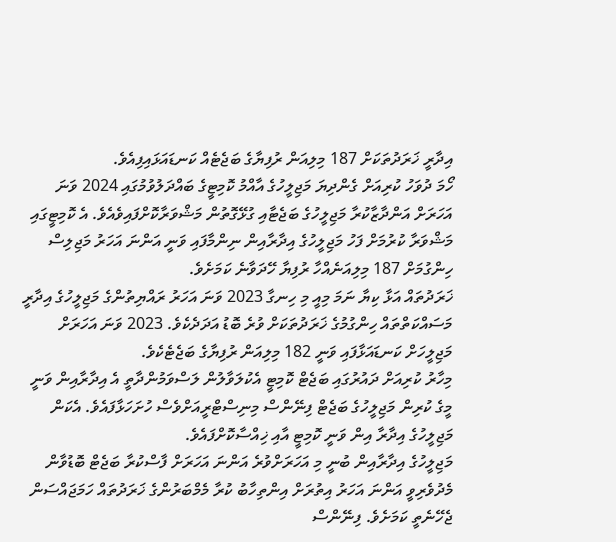އިދާރީ ޚަރަދުތަކަށް 187 މިލިއަން ރުފިޔާގެ ބަޖެޓެއް ކަނޑައަޅައިފިއެވެ.
ހޯމަ ދުވަހު ކުރިއަށް ގެންދިޔަ މަޖިލީހުގެ އާއްމު ކޮމިޓީގެ ބައްދަލުވުމުގައި 2024 ވަނަ އަހަރަށް އަންދާޒާކުރާ މަޖިލީހުގެ ބަޖެޓާއި ގުޅޭގޮތުން މަޝްވަރާކޮށްފައިވެއެވެ. އެ ކޮމިޓީގައި މަޝްވަރާ ކުރުމަށް ފަހު މަޖިލީހުގެ އިދާރާއިން ނިންމާފައި ވަނީ އަންނަ އަހަރު މަޖިލިސް ހިންގުމަށް 187 މިލިއަނެއްހާ ރުފިޔާ ހޭދަވާނެ ކަމަށެވެ.
ޚަރަދުތައް އަޅާ ކިޔާ ނަމަ މިއީ މި ހިނގާ 2023 ވަނަ އަހަރު ރައްޔިތުންގެ މަޖިލީހުގެ އިދާރީ މަސައްކަތްތައް ހިންގުމުގެ ޚަރަދުތަކަށް ވުރެ ބޮޑު އަދަދެކެވެ. 2023 ވަނަ އަހަރަށް މަޖިލީހަށް ކަނޑައަޅާފައި ވަނީ 182 މިލިއަން ރުފިޔާގެ ބަޖެޓެކެވެ.
މިހާރު ކުރިއަށް ދައުރުގައި ބަޖެޓް ކޮމިޓީ އެކުލަވާލުން ލަސްވަމުންދާތީ އެ އިދާރާއިން ވަނީ މީގެ ކުރިން މަޖިލީހުގެ ބަޖެޓް ފިނޭންސް މިނިސްޓްރީއަށްވެސް ހުށަހަޅާފައެވެ. އެކަން މަޖިލީހުގެ އިދާރާ އިން ވަނީ ކޮމިޓީ އާއި ޚިއްސާކޮށްފައެވެ.
މަޖިލީހުގެ އިދާރާއިން ބުނީ މި އަހަރަށްވުރެ އަންނަ އަހަރަށް ފާސްކުރާ ބަޖެޓް ބޮޑުވާން މެދުވެރިވީ އަންނަ އަހަރު އިތުރަށް އިންތިހާބު ކުރާ މެމްބަރުންގެ ޚަރަދުތައް ހަމަޖައްސަން ޖެހޭނެތީ ކަމަށެވެ. ފިނޭންސް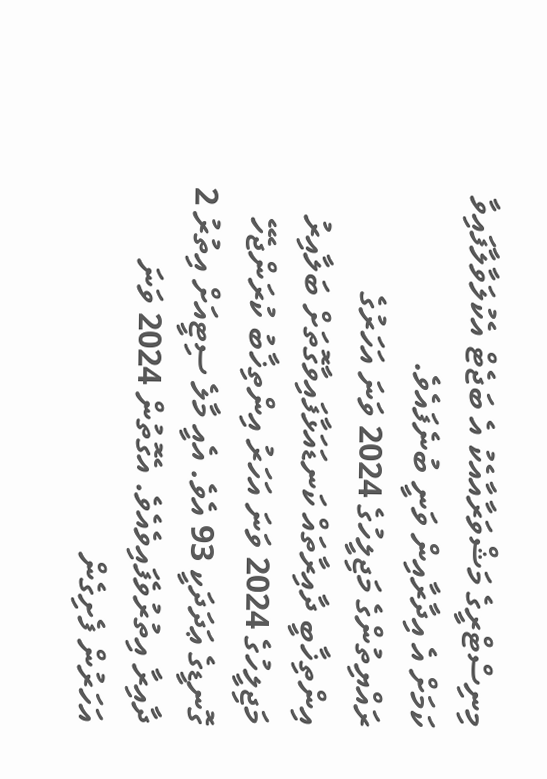މިނިސްޓްރީގެ މަޝްވަރާއާއެކު އެ ބަޖެޓް އެކުލަވާލާފައިވާ ކަމަށް އެ އިދާރާއިން ވަނީ ބުނެފައެވެ.
ރައްޔިތުންގެ މަޖިލީހުގެ 2024 ވަނަ އަހަރުގެ އިންތިޚާބީ ދާއިރާތައް ކަނޑައަޅާފައިވާގޮތަށް ބަލާއިރު މަޖިލީހުގެ 2024 ވަނަ އަހަރު އިންތިޚާބު ކުރަންޖެހޭ ގޮނޑީގެ ޢަދަދަކީ 93 އެވެ. އެއީ މާލެ ސިޓީއަށް އިތުރު 2 ދާއިރާ އިތުރުވެފައިވެއެވެ. އެގޮތުން 2024 ވަނަ އަހަރުން ފެށިގެން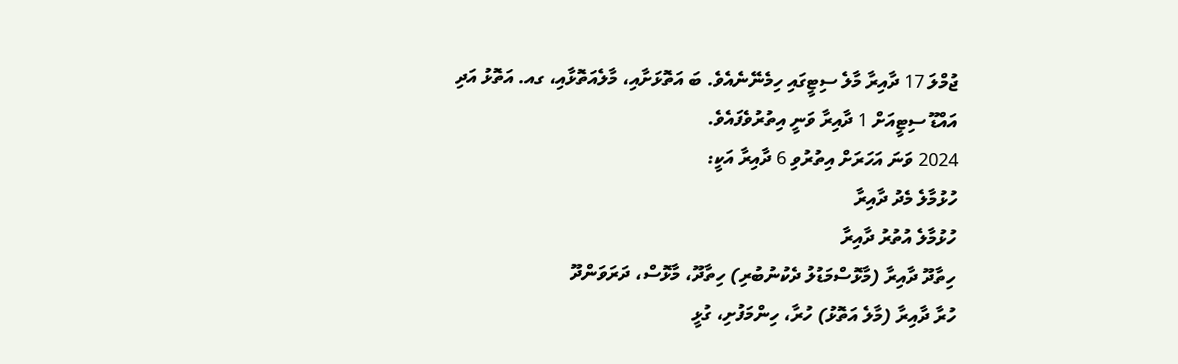ޖުމްލަ 17 ދާއިރާ މާލެ ސިޓީގައި ހިމެނޭނެއެވެ. ބަ އަތޮޅަށާއި، މާލެއަތޮޅާއި، ގއ. އަތޮޅު އަދި އައްޑޫ ސިޓީއަށް 1 ދާއިރާ ވަނީ އިތުރުވެފައެވެ.
2024 ވަނަ އަހަރަށް އިތުރުވި 6 ދާއިރާ އަކީ:
ހުޅުމާލެ މެދު ދާއިރާ
ހުޅުމާލެ އުތުރު ދާއިރާ
ހިތާދޫ ދާއިރާ (މާޅޮސްމަޑުލު ދެކުނުބުރި) ހިތާދޫ، މާޅޮސް، ދަރަވަންދޫ
ހުރާ ދާއިރާ (މާލެ އަތޮޅު) ހުރާ، ހިންމަފުށި، ގުޅީ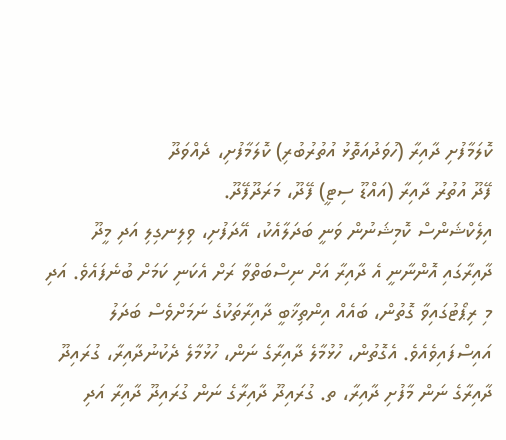ކޮލަމާފުށި ދާއިރާ (ހުވަދުއަތޮޅު އުތުރުބުރި) ކޮލަމާފުށި، ދެއްވަދޫ
ފޭދޫ އުތުރު ދާއިރާ (އައްޑޫ ސިޓީ) ފޭދޫ، މަރަދޫފޭދޫ.
އިލެކްޝަންސް ކޮމިޝަނުން ވަނީ ބަދަލާއެކު، އޭދަފުށި، ވިލިނގިލި އަދި މީދޫ ދާއިރާގައި އޮންނާނީ އެ ދާއިރާ އަށް ނިސްބަތްވާ ރަށް އެކަނި ކަމަށް ބުނެފައެވެ. އަދި މި ރިޕޯޓުގައިވާ ގޮތުން، ބައެއް އިންތިޚާބީ ދާއިރާތަކުގެ ނަމަށްވެސް ބަދަލު އައިސްފައިވެއެވެ. އެގޮތުން، ހުޅުމާލެ ދާއިރާގެ ނަން، ހުޅުމާލެ ދެކުނުދާއިރާ، ގުރައިދޫ ދާއިރާގެ ނަން މާފުށި ދާއިރާ، ތ. ގުރައިދޫ ދާއިރާގެ ނަން ގުރައިދޫ ދާއިރާ އަދި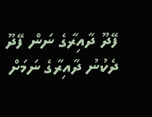ފޭދޫ ދާއިރާގެ ނަން ފޭދޫ ދެކުނު ދާއިރާގެ ނަމަށް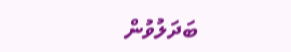ބަދަލުވުން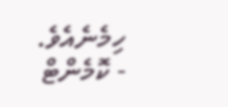ހިމެނެއެވެ.
- ކޮމެންޓް